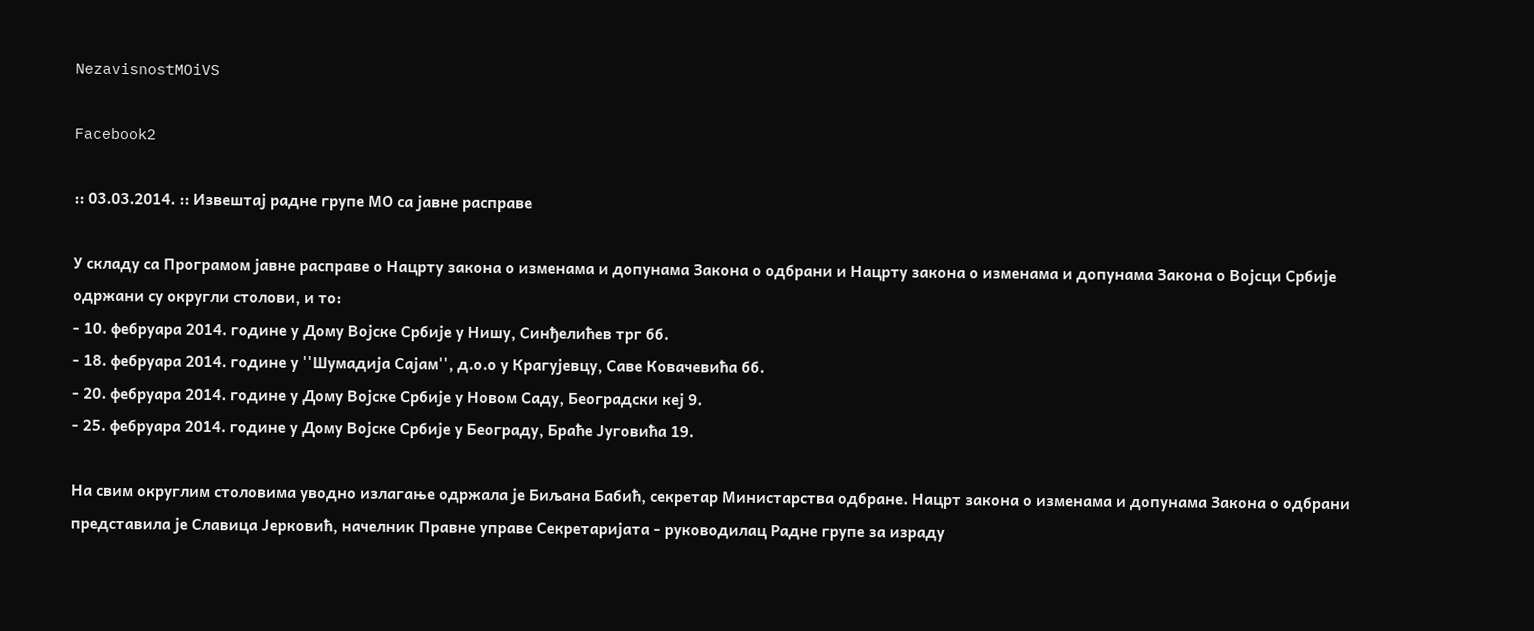NezavisnostMOiVS

Facebook2

:: 03.03.2014. :: Извештај радне групе МО са јавне расправе

У складу са Програмом јавне расправе о Нацрту закона о изменама и допунама Закона о одбрани и Нацрту закона о изменама и допунама Закона о Војсци Србије одржани су округли столови, и то:
- 10. фебруара 2014. године у Дому Војске Србије у Нишу, Синђелићев трг бб.
- 18. фебруара 2014. године у ''Шумадија Сајам'', д.о.о у Крагујевцу, Саве Ковачевића бб.
- 20. фебруара 2014. године у Дому Војске Србије у Новом Саду, Београдски кеј 9.
- 25. фебруара 2014. године у Дому Војске Србије у Београду, Браће Југовића 19.

На свим округлим столовима уводно излагање одржала је Биљана Бабић, секретар Министарства одбране. Нацрт закона о изменама и допунама Закона о одбрани представила је Славица Јерковић, начелник Правне управе Секретаријата - руководилац Радне групе за израду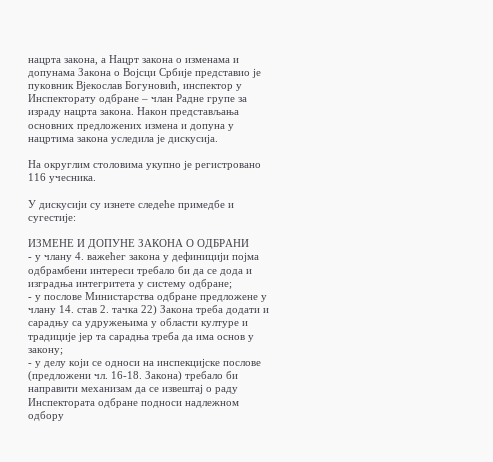нацрта закона, а Нацрт закона о изменама и допунама Закона о Војсци Србије представио је пуковник Вјекослав Богуновић, инспектор у Инспекторату одбране – члан Радне групе за израду нацрта закона. Након представљања основних предложених измена и допуна у нацртима закона уследила је дискусија.

На округлим столовима укупно је регистровано 116 учесника.

У дискусији су изнете следеће примедбе и сугестије:

ИЗМЕНЕ И ДОПУНЕ ЗАКОНА О ОДБРАНИ
- у члану 4. важећег закона у дефиницији појма одбрамбени интереси требало би да се дода и изградња интегритета у систему одбране;
- у послове Министарства одбране предложене у члану 14. став 2. тачка 22) Закона треба додати и сарадњу са удружењима у области културе и традиције јер та сарадња треба да има основ у закону;
- у делу који се односи на инспекцијске послове (предложени чл. 16-18. Закона) требало би направити механизам да се извештај о раду Инспектората одбране подноси надлежном одбору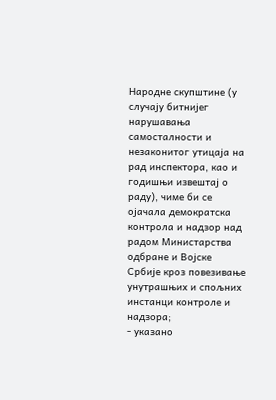Народне скупштине (у случају битнијег нарушавања самосталности и незаконитог утицаја на рад инспектора, као и годишњи извештај о раду), чиме би се ојачала демократска контрола и надзор над радом Министарства одбране и Војске Србије кроз повезивање унутрашњих и спољних инстанци контроле и надзора;
- указано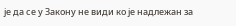је да се у Закону не види ко је надлежан за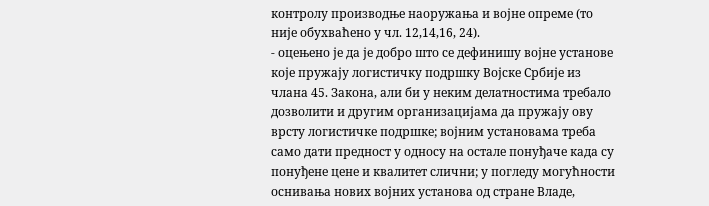контролу производње наоружања и војне опреме (то није обухваћено у чл. 12,14,16, 24).
- оцењено је да је добро што се дефинишу војне установе које пружају логистичку подршку Војске Србије из члана 45. Закона, али би у неким делатностима требало
дозволити и другим организацијама да пружају ову врсту логистичке подршке; војним установама треба само дати предност у односу на остале понуђаче када су понуђене цене и квалитет слични; у погледу могућности оснивања нових војних установа од стране Владе,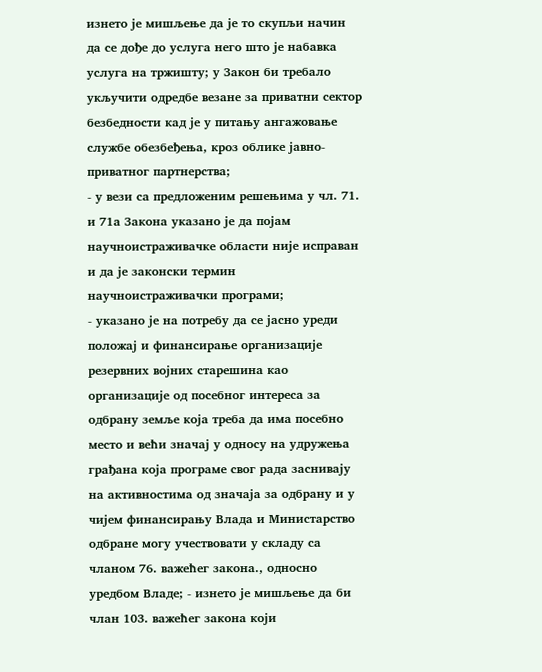изнето је мишљење да је то скупљи начин да се дође до услуга него што је набавка услуга на тржишту; у Закон би требало укључити одредбе везане за приватни сектор безбедности кад је у питању ангажовање службе обезбеђења, кроз облике јавно- приватног партнерства;
- у вези са предложеним решењима у чл. 71. и 71а Закона указано је да појам научноистраживачке области није исправан и да је законски термин научноистраживачки програми;
- указано је на потребу да се јасно уреди положај и финансирање организације резервних војних старешина као организације од посебног интереса за одбрану земље која треба да има посебно место и већи значај у односу на удружења грађана која програме свог рада заснивају на активностима од значаја за одбрану и у чијем финансирању Влада и Министарство одбране могу учествовати у складу са чланом 76. важећег закона., односно уредбом Владе; - изнето је мишљење да би члан 103. важећег закона који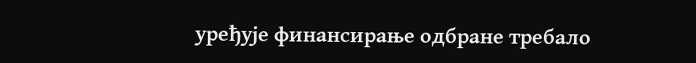уређује финансирање одбране требало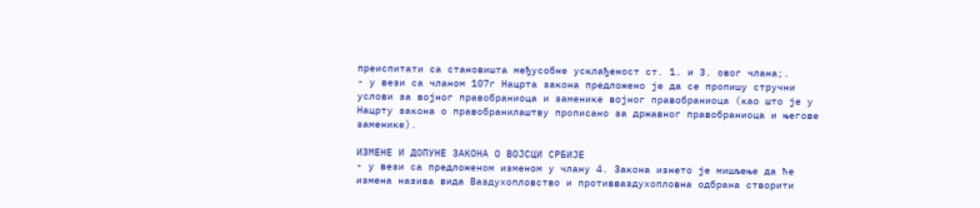преиспитати са становишта међусобне усклађеност ст. 1. и 3. овог члана;.
- у вези са чланом 107г Нацрта закона предложено је да се пропишу стручни услови за војног правобраниоца и заменике војног правобраниоца (као што је у Нацрту закона о правобранилаштву прописано за државног правобраниоца и његове заменике).

ИЗМЕНЕ И ДОПУНЕ ЗАКОНА О ВОЈСЦИ СРБИЈЕ
- у вези са предложеном изменом у члану 4. Закона изнето је мишљење да ће измена назива вида Ваздухопловство и противваздухопловна одбрана створити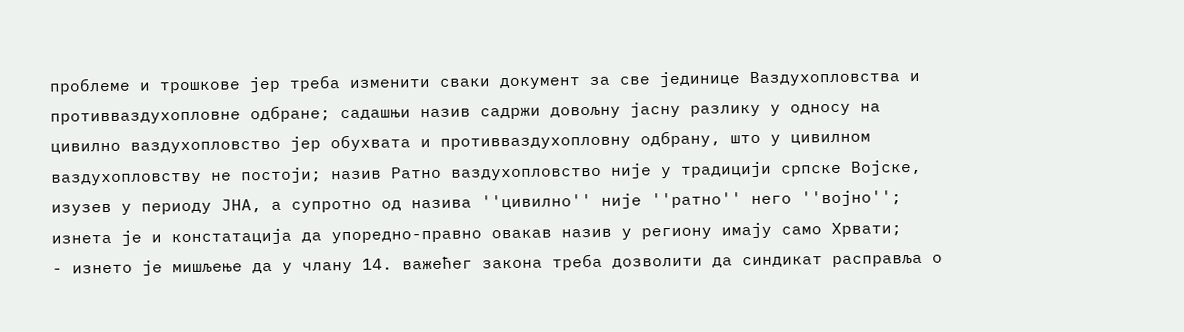проблеме и трошкове јер треба изменити сваки документ за све јединице Ваздухопловства и противваздухопловне одбране; садашњи назив садржи довољну јасну разлику у односу на цивилно ваздухопловство јер обухвата и противваздухопловну одбрану, што у цивилном ваздухопловству не постоји; назив Ратно ваздухопловство није у традицији српске Војске, изузев у периоду ЈНА, а супротно од назива ''цивилно'' није ''ратно'' него ''војно''; изнета је и констатација да упоредно-правно овакав назив у региону имају само Хрвати;
- изнето је мишљење да у члану 14. важећег закона треба дозволити да синдикат расправља о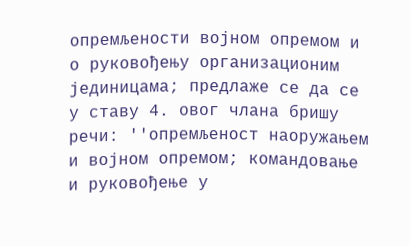опремљености војном опремом и о руковођењу организационим јединицама; предлаже се да се у ставу 4. овог члана бришу речи: ''опремљеност наоружањем и војном опремом; командовање и руковођење у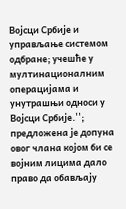Војсци Србије и управљање системом одбране; учешће у мултинационалним операцијама и унутрашњи односи у Војсци Србије.''; предложена је допуна овог члана којом би се војним лицима дало право да обављају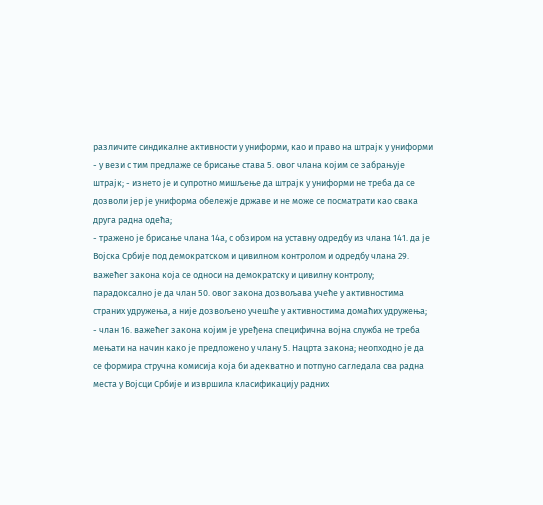различите синдикалне активности у униформи, као и право на штрајк у униформи - у вези с тим предлаже се брисање става 5. овог члана којим се забрањује штрајк; - изнето је и супротно мишљење да штрајк у униформи не треба да се дозволи јер је униформа обележје државе и не може се посматрати као свака друга радна одећа;
- тражено је брисање члана 14а, с обзиром на уставну одредбу из члана 141. да је Војска Србије под демократском и цивилном контролом и одредбу члана 29. важећег закона која се односи на демократску и цивилну контролу; парадоксално је да члан 50. овог закона дозвољава учеће у активностима страних удружења, а није дозвољено учешће у активностима домаћих удружења;
- члан 16. важећег закона којим је уређена специфична војна служба не треба мењати на начин како је предложено у члану 5. Нацрта закона; неопходно је да се формира стручна комисија која би адекватно и потпуно сагледала сва радна места у Војсци Србије и извршила класификацију радних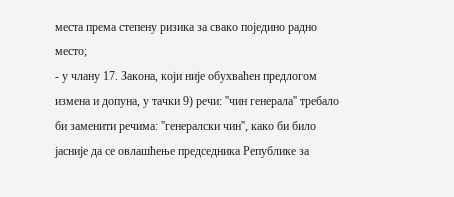места према степену ризика за свако поједино радно место;
- у члану 17. Закона, који није обухваћен предлогом измена и допуна, у тачки 9) речи: ''чин генерала'' требало би заменити речима: ''генералски чин'', како би било јасније да се овлашћење председника Републике за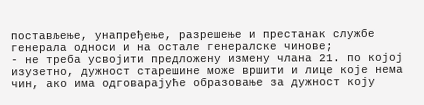постављење, унапређење, разрешење и престанак службе генерала односи и на остале генералске чинове;
- не треба усвојити предложену измену члана 21. по којој изузетно, дужност старешине може вршити и лице које нема чин, ако има одговарајуће образовање за дужност коју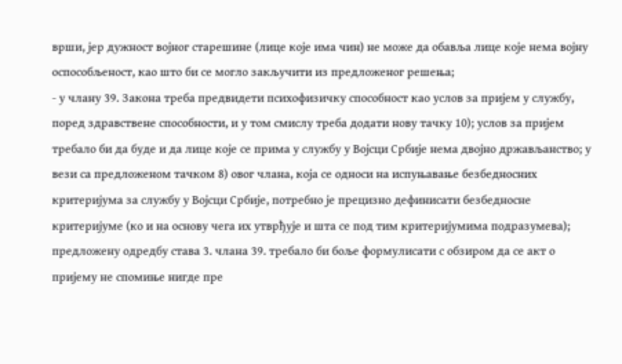врши, јер дужност војног старешине (лице које има чин) не може да обавља лице које нема војну оспособљеност, као што би се могло закључити из предложеног решења;
- у члану 39. Закона треба предвидети психофизичку способност као услов за пријем у службу, поред здравствене способности, и у том смислу треба додати нову тачку 10); услов за пријем требало би да буде и да лице које се прима у службу у Војсци Србије нема двојно држављанство; у вези са предложеном тачком 8) овог члана, која се односи на испуњавање безбедносних критеријума за службу у Војсци Србије, потребно је прецизно дефинисати безбедносне критеријуме (ко и на основу чега их утврђује и шта се под тим критеријумима подразумева); предложену одредбу става 3. члана 39. требало би боље формулисати с обзиром да се акт о пријему не спомиње нигде пре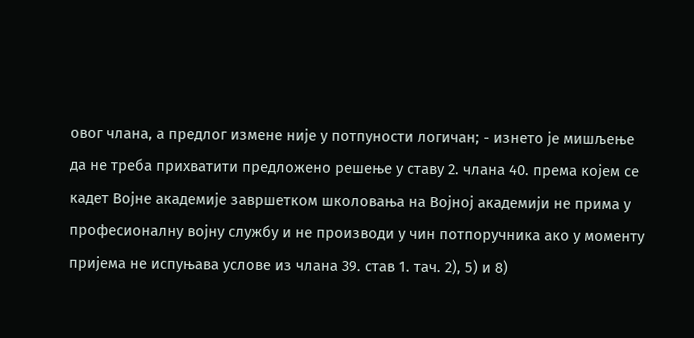овог члана, а предлог измене није у потпуности логичан; - изнето је мишљење да не треба прихватити предложено решење у ставу 2. члана 40. према којем се кадет Војне академије завршетком школовања на Војној академији не прима у професионалну војну службу и не производи у чин потпоручника ако у моменту пријема не испуњава услове из члана 39. став 1. тач. 2), 5) и 8)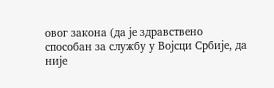овог закона (да је здравствено способан за службу у Војсци Србије, да није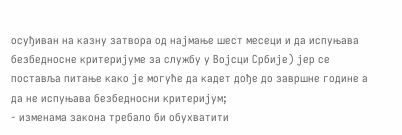осуђиван на казну затвора од најмање шест месеци и да испуњава безбедносне критеријуме за службу у Војсци Србије) јер се поставља питање како је могуће да кадет дође до завршне године а да не испуњава безбедносни критеријум;
- изменама закона требало би обухватити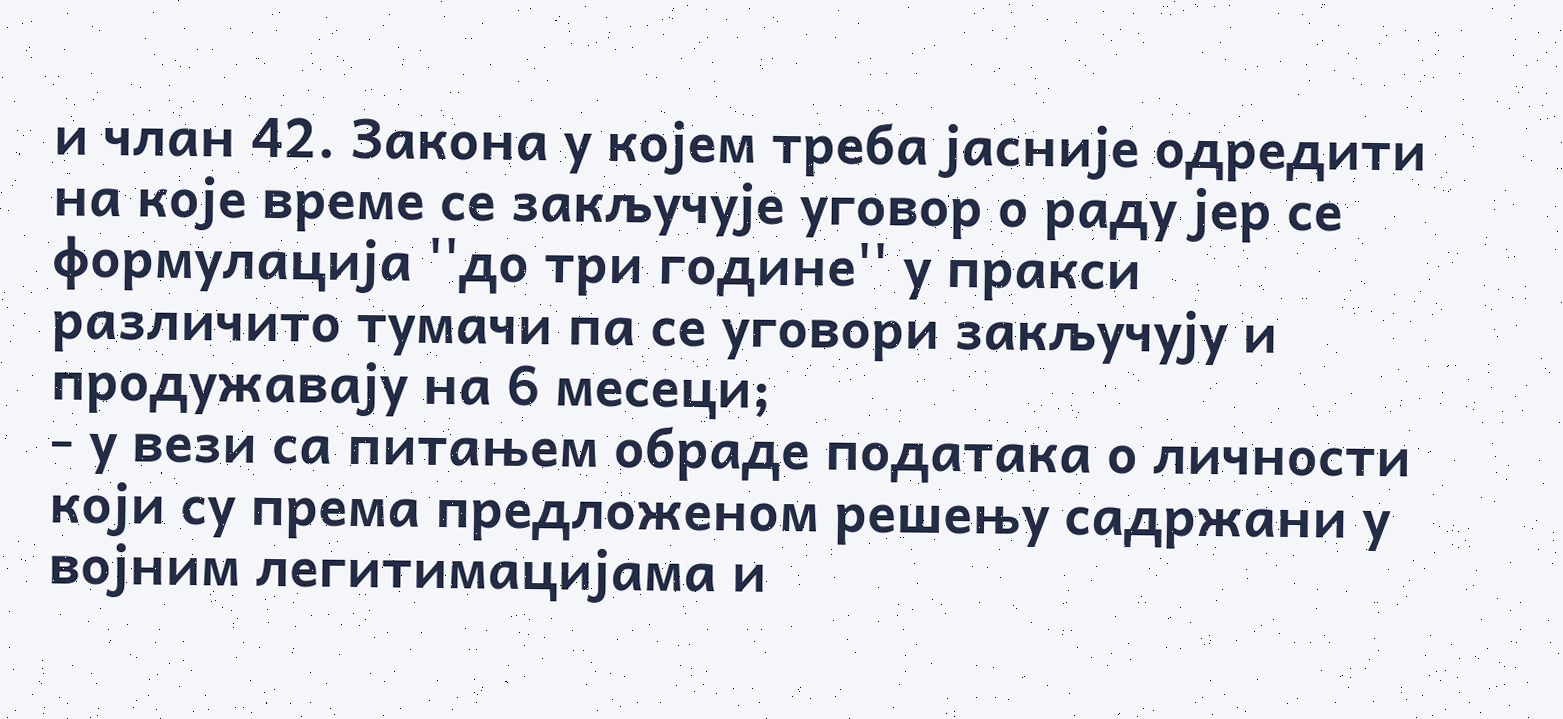и члан 42. Закона у којем треба јасније одредити на које време се закључује уговор о раду јер се формулација ''до три године'' у пракси различито тумачи па се уговори закључују и продужавају на 6 месеци;
- у вези са питањем обраде података о личности који су према предложеном решењу садржани у војним легитимацијама и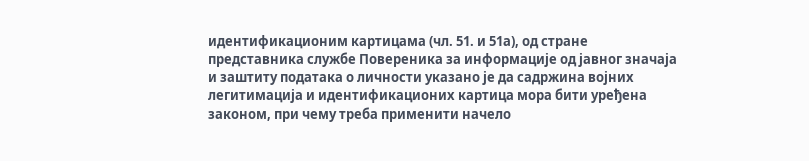идентификационим картицама (чл. 51. и 51а), од стране представника службе Повереника за информације од јавног значаја и заштиту података о личности указано је да садржина војних легитимација и идентификационих картица мора бити уређена законом, при чему треба применити начело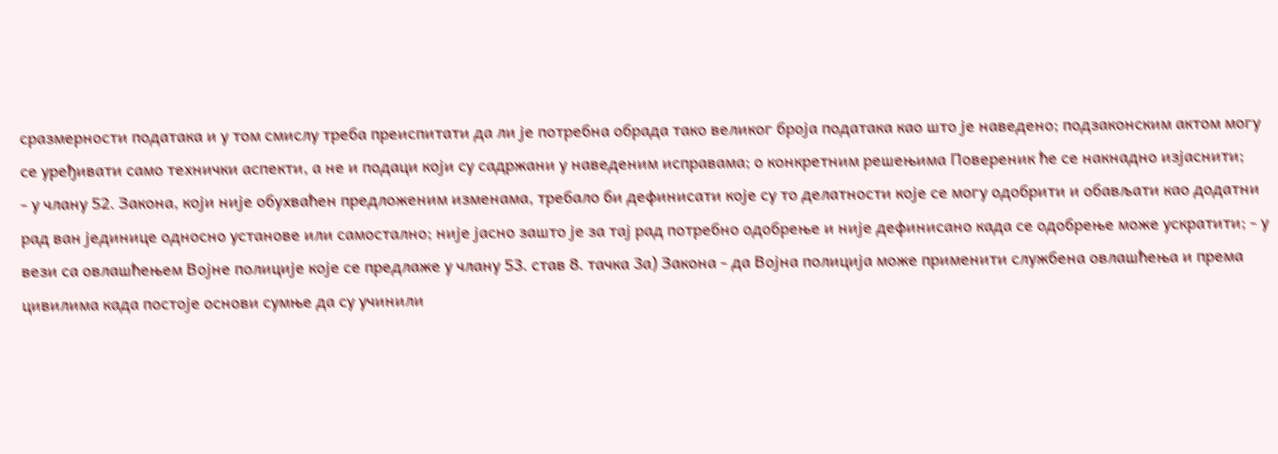сразмерности података и у том смислу треба преиспитати да ли је потребна обрада тако великог броја података као што је наведено; подзаконским актом могу се уређивати само технички аспекти, а не и подаци који су садржани у наведеним исправама; о конкретним решењима Повереник ће се накнадно изјаснити;
- у члану 52. Закона, који није обухваћен предложеним изменама, требало би дефинисати које су то делатности које се могу одобрити и обављати као додатни рад ван јединице односно установе или самостално; није јасно зашто је за тај рад потребно одобрење и није дефинисано када се одобрење може ускратити; - у вези са овлашћењем Војне полиције које се предлаже у члану 53. став 8. тачка 3а) Закона - да Војна полиција може применити службена овлашћења и према цивилима када постоје основи сумње да су учинили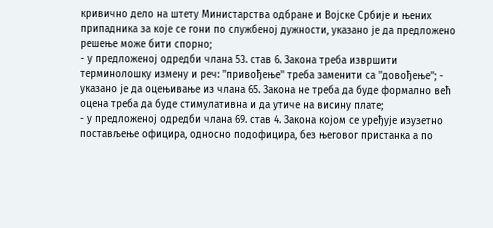кривично дело на штету Министарства одбране и Војске Србије и њених припадника за које се гони по службеној дужности, указано је да предложено решење може бити спорно;
- у предложеној одредби члана 53. став 6. Закона треба извршити терминолошку измену и реч: ''привођење'' треба заменити са ''довођење''; - указано је да оцењивање из члана 65. Закона не треба да буде формално већ оцена треба да буде стимулативна и да утиче на висину плате;
- у предложеној одредби члана 69. став 4. Закона којом се уређује изузетно постављење официра, односно подофицира, без његовог пристанка а по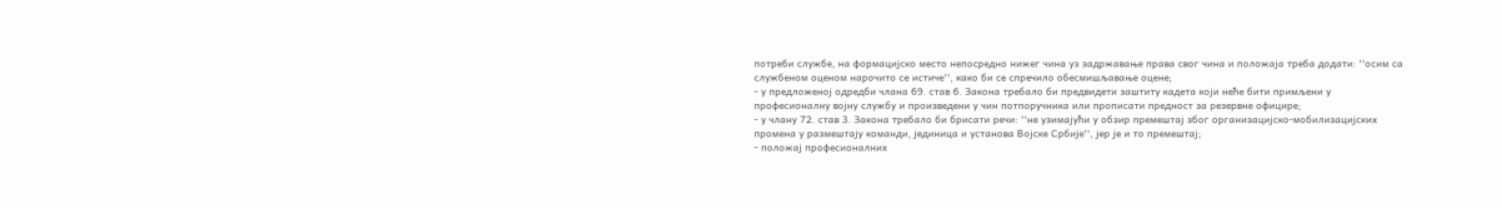потреби службе, на формацијско место непосредно нижег чина уз задржавање права свог чина и положаја треба додати: ''осим са службеном оценом нарочито се истиче'', како би се спречило обесмишљавање оцене;
- у предложеној одредби члана 69. став 6. Закона требало би предвидети заштиту кадета који неће бити примљени у професионалну војну службу и произведени у чин потпоручника или прописати предност за резервне официре;
- у члану 72. став 3. Закона требало би брисати речи: ''не узимајући у обзир премештај због организацијско-мобилизацијских промена у размештају команди, јединица и установа Војске Србије'', јер је и то премештај;
- положај професионалних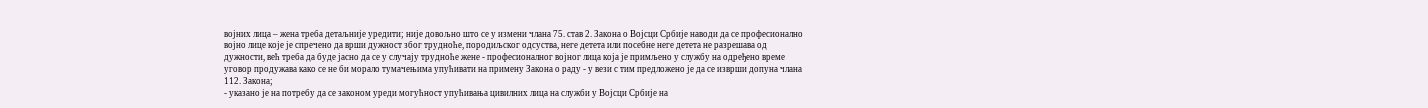војних лица – жена треба детаљније уредити; није довољно што се у измени члана 75. став 2. Закона о Војсци Србије наводи да се професионално војно лице које је спречено да врши дужност због трудноће, породиљског одсуства, неге детета или посебне неге детета не разрешава од дужности, већ треба да буде јасно да се у случају трудноће жене - професионалног војног лица која је примљено у службу на одређено време уговор продужава како се не би морало тумачењима упућивати на примену Закона о раду - у вези с тим предложено је да се изврши допуна члана 112. Закона;
- указано је на потребу да се законом уреди могућност упућивања цивилних лица на служби у Војсци Србије на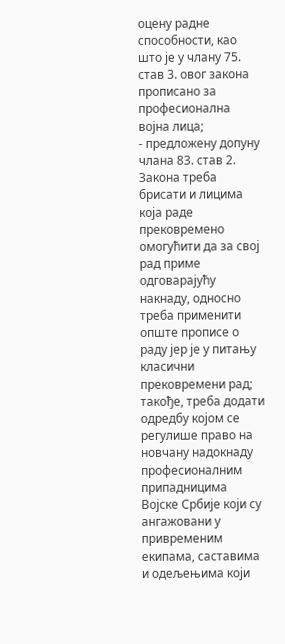оцену радне способности, као што је у члану 75. став 3. овог закона прописано за професионална војна лица;
- предложену допуну члана 83. став 2. Закона треба брисати и лицима која раде прековремено омогућити да за свој рад приме одговарајућу накнаду, односно треба применити опште прописе о раду јер је у питању класични прековремени рад; такође, треба додати одредбу којом се регулише право на новчану надокнаду професионалним припадницима Војске Србије који су ангажовани у привременим екипама, саставима и одељењима који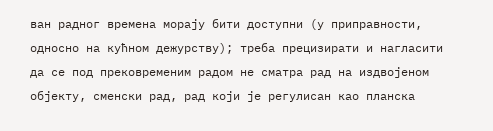ван радног времена морају бити доступни (у приправности, односно на кућном дежурству); треба прецизирати и нагласити да се под прековременим радом не сматра рад на издвојеном објекту, сменски рад, рад који је регулисан као планска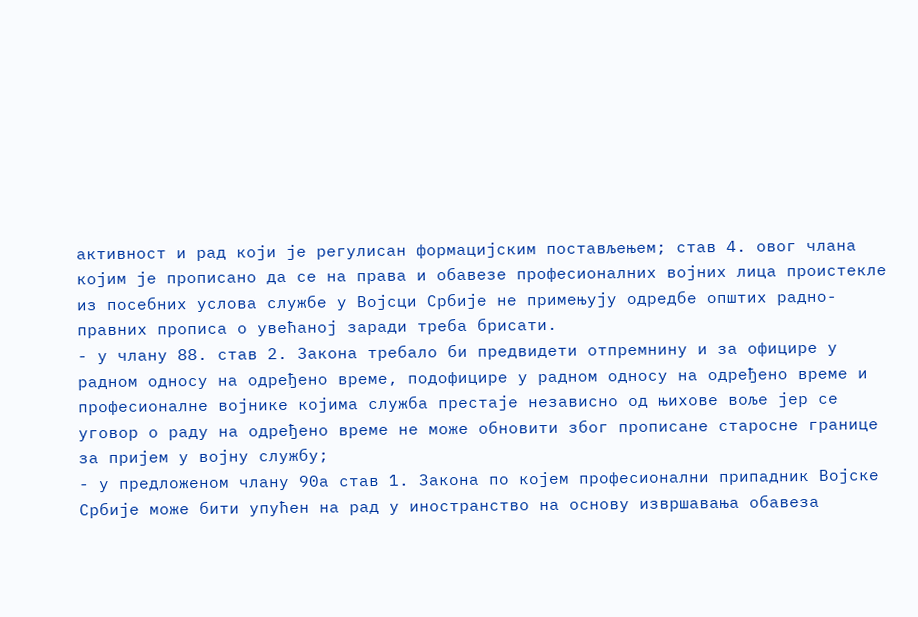активност и рад који је регулисан формацијским постављењем; став 4. овог члана којим је прописано да се на права и обавезе професионалних војних лица проистекле из посебних услова службе у Војсци Србије не примењују одредбе општих радно-правних прописа о увећаној заради треба брисати.
- у члану 88. став 2. Закона требало би предвидети отпремнину и за официре у радном односу на одређено време, подофицире у радном односу на одређено време и професионалне војнике којима служба престаје независно од њихове воље јер се уговор о раду на одређено време не може обновити због прописане старосне границе за пријем у војну службу;
- у предложеном члану 90а став 1. Закона по којем професионални припадник Војске Србије може бити упућен на рад у иностранство на основу извршавања обавеза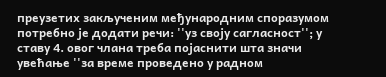преузетих закљученим међународним споразумом потребно је додати речи: ''уз своју сагласност''; у ставу 4. овог члана треба појаснити шта значи увећање ''за време проведено у радном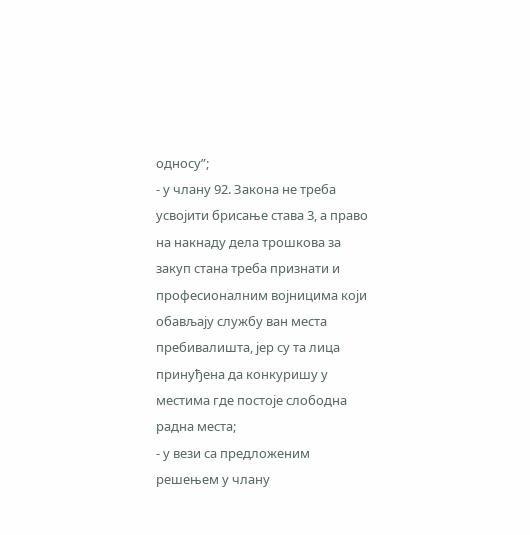односу”;
- у члану 92. Закона не треба усвојити брисање става 3, а право на накнаду дела трошкова за закуп стана треба признати и професионалним војницима који обављају службу ван места пребивалишта, јер су та лица принуђена да конкуришу у местима где постоје слободна радна места;
- у вези са предложеним решењем у члану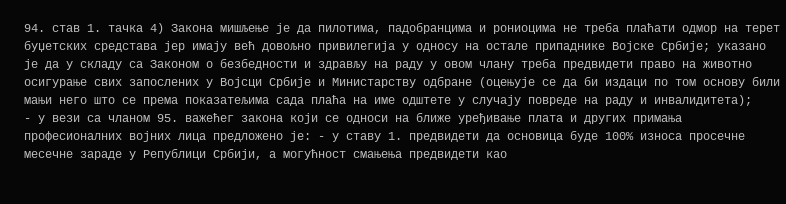94. став 1. тачка 4) Закона мишљење је да пилотима, падобранцима и рониоцима не треба плаћати одмор на терет буџетских средстава јер имају већ довољно привилегија у односу на остале припаднике Војске Србије; указано је да у складу са Законом о безбедности и здрављу на раду у овом члану треба предвидети право на животно осигурање свих запослених у Војсци Србије и Министарству одбране (оцењује се да би издаци по том основу били мањи него што се према показатељима сада плаћа на име одштете у случају повреде на раду и инвалидитета);
- у вези са чланом 95. важећег закона који се односи на ближе уређивање плата и других примања професионалних војних лица предложено је: - у ставу 1. предвидети да основица буде 100% износа просечне месечне зараде у Републици Србији, а могућност смањења предвидети као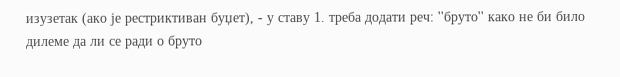изузетак (ако је рестриктиван буџет), - у ставу 1. треба додати реч: ''бруто'' како не би било дилеме да ли се ради о бруто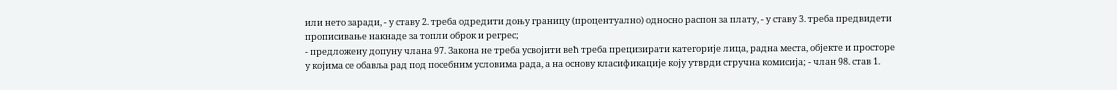или нето заради, - у ставу 2. треба одредити доњу границу (процентуално) односно распон за плату, - у ставу 3. треба предвидети прописивање накнаде за топли оброк и регрес;
- предложену допуну члана 97. Закона не треба усвојити већ треба прецизирати категорије лица, радна места, објекте и просторе у којима се обавља рад под посебним условима рада, а на основу класификације коју утврди стручна комисија; - члан 98. став 1.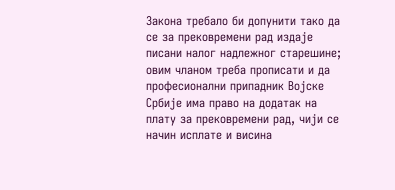Закона требало би допунити тако да се за прековремени рад издаје писани налог надлежног старешине; овим чланом треба прописати и да професионални припадник Војске Србије има право на додатак на плату за прековремени рад, чији се начин исплате и висина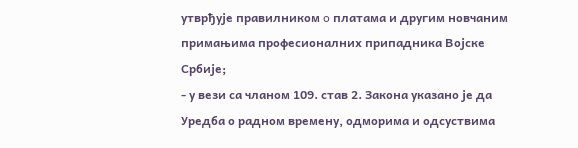утврђује правилником o платама и другим новчаним примањима професионалних припадника Војске Србије;
- у вези са чланом 109. став 2. Закона указано је да Уредба о радном времену, одморима и одсуствима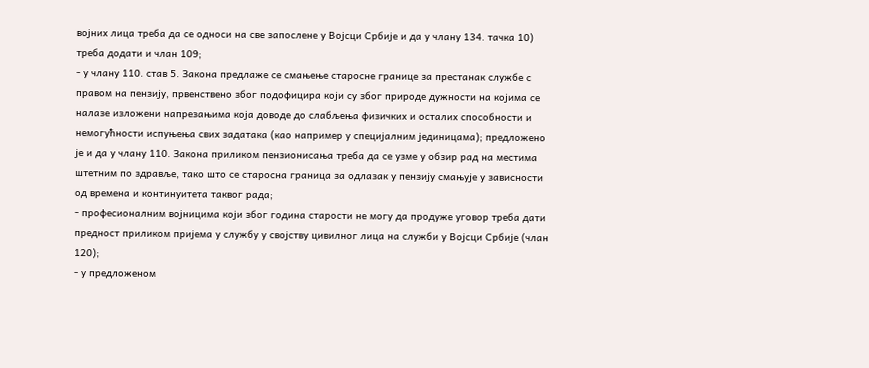војних лица треба да се односи на све запослене у Војсци Србије и да у члану 134. тачка 10) треба додати и члан 109;
- у члану 110. став 5. Закона предлаже се смањење старосне границе за престанак службе с правом на пензију, првенствено због подофицира који су због природе дужности на којима се налазе изложени напрезањима која доводе до слабљења физичких и осталих способности и немогућности испуњења свих задатака (као например у специјалним јединицама); предложено је и да у члану 110. Закона приликом пензионисања треба да се узме у обзир рад на местима штетним по здравље, тако што се старосна граница за одлазак у пензију смањује у зависности од времена и континуитета таквог рада;
- професионалним војницима који због година старости не могу да продуже уговор треба дати предност приликом пријема у службу у својству цивилног лица на служби у Војсци Србије (члан 120);
- у предложеном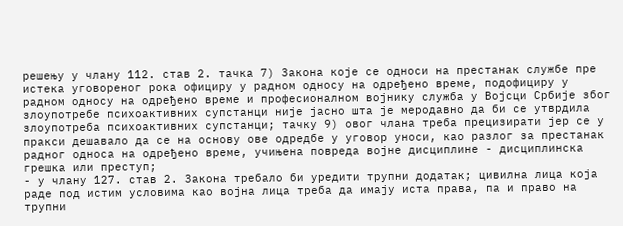решењу у члану 112. став 2. тачка 7) Закона које се односи на престанак службе пре истека уговореног рока официру у радном односу на одређено време, подофициру у радном односу на одређено време и професионалном војнику служба у Војсци Србије због злоупотребе психоактивних супстанци није јасно шта је меродавно да би се утврдила злоупотреба психоактивних супстанци; тачку 9) овог члана треба прецизирати јер се у пракси дешавало да се на основу ове одредбе у уговор уноси, као разлог за престанак радног односа на одређено време, учињена повреда војне дисциплине - дисциплинска грешка или преступ;
- у члану 127. став 2. Закона требало би уредити трупни додатак; цивилна лица која раде под истим условима као војна лица треба да имају иста права, па и право на трупни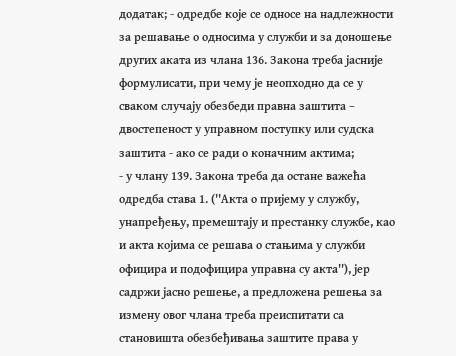додатак; - одредбе које се односе на надлежности за решавање о односима у служби и за доношење других аката из члана 136. Закона треба јасније формулисати, при чему је неопходно да се у сваком случају обезбеди правна заштита – двостепеност у управном поступку или судска заштита - ако се ради о коначним актима;
- у члану 139. Закона треба да остане важећа одредба става 1. (''Акта о пријему у службу, унапређењу, премештају и престанку службе, као и акта којима се решава о стањима у служби официра и подофицира управна су акта''), јер садржи јасно решење, а предложена решења за измену овог члана треба преиспитати са становишта обезбеђивања заштите права у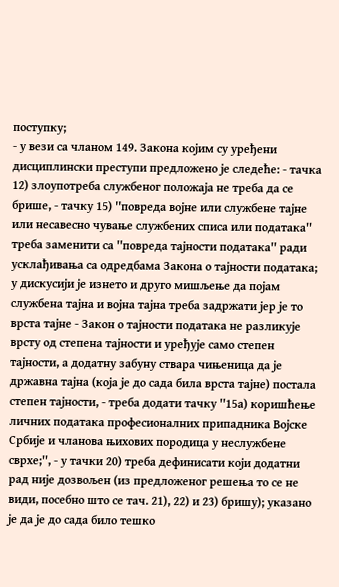поступку;
- у вези са чланом 149. Закона којим су уређени дисциплински преступи предложено је следеће: - тачка 12) злоупотреба службеног положаја не треба да се брише, - тачку 15) ''повреда војне или службене тајне или несавесно чување службених списа или података'' треба заменити са ''повреда тајности података'' ради усклађивања са одредбама Закона о тајности података; у дискусији је изнето и друго мишљење да појам службена тајна и војна тајна треба задржати јер је то врста тајне - Закон о тајности података не разликује врсту од степена тајности и уређује само степен тајности, а додатну забуну ствара чињеница да је државна тајна (која је до сада била врста тајне) постала степен тајности, - треба додати тачку ''15а) коришћење личних података професионалних припадника Војске Србије и чланова њихових породица у неслужбене сврхе;'', - у тачки 20) треба дефинисати који додатни рад није дозвољен (из предложеног решења то се не види, посебно што се тач. 21), 22) и 23) бришу); указано је да је до сада било тешко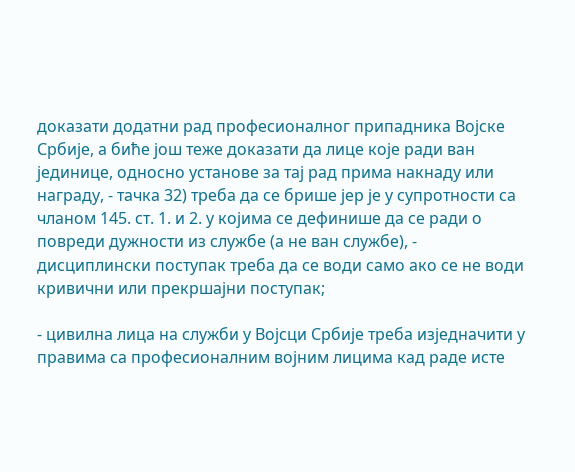доказати додатни рад професионалног припадника Војске Србије, а биће још теже доказати да лице које ради ван јединице, односно установе за тај рад прима накнаду или награду, - тачка 32) треба да се брише јер је у супротности са чланом 145. ст. 1. и 2. у којима се дефинише да се ради о повреди дужности из службе (а не ван службе), - дисциплински поступак треба да се води само ако се не води кривични или прекршајни поступак;

- цивилна лица на служби у Војсци Србије треба изједначити у правима са професионалним војним лицима кад раде исте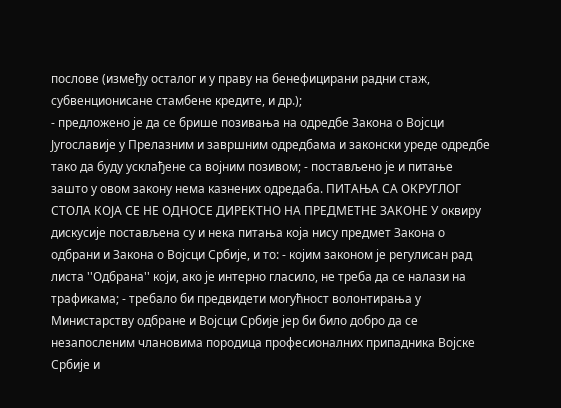послове (између осталог и у праву на бенефицирани радни стаж, субвенционисане стамбене кредите, и др.);
- предложено је да се брише позивања на одредбе Закона о Војсци Југославије у Прелазним и завршним одредбама и законски уреде одредбе тако да буду усклађене са војним позивом; - постављено је и питање зашто у овом закону нема казнених одредаба. ПИТАЊА СА ОКРУГЛОГ СТОЛА КОЈА СЕ НЕ ОДНОСЕ ДИРЕКТНО НА ПРЕДМЕТНЕ ЗАКОНЕ У оквиру дискусије постављена су и нека питања која нису предмет Закона о одбрани и Закона о Војсци Србије, и то: - којим законом је регулисан рад листа ''Одбрана'' који, ако је интерно гласило, не треба да се налази на трафикама; - требало би предвидети могућност волонтирања у Министарству одбране и Војсци Србије јер би било добро да се незапосленим члановима породица професионалних припадника Војске Србије и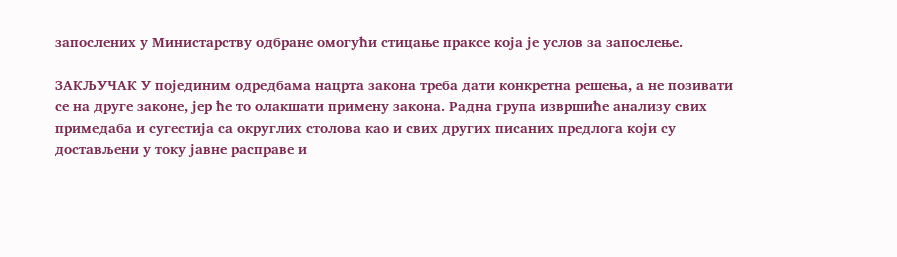запослених у Министарству одбране омогући стицање праксе која је услов за запослење.

ЗАКЉУЧАК У појединим одредбама нацрта закона треба дати конкретна решења, а не позивати се на друге законе, јер ће то олакшати примену закона. Радна група извршиће анализу свих примедаба и сугестија са округлих столова као и свих других писаних предлога који су достављени у току јавне расправе и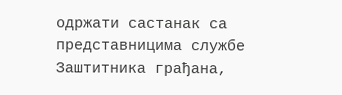одржати састанак са представницима службе Заштитника грађана,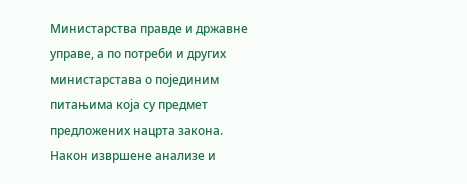Министарства правде и државне управе, а по потреби и других министарстава о појединим питањима која су предмет предложених нацрта закона. Након извршене анализе и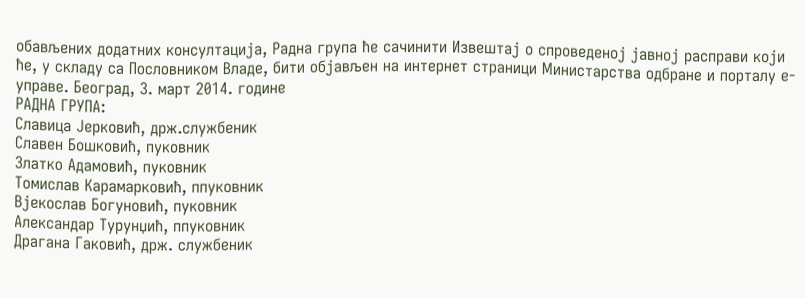обављених додатних консултација, Радна група ће сачинити Извештај о спроведеној јавној расправи који ће, у складу са Пословником Владе, бити објављен на интернет страници Министарства одбране и порталу е-управе. Београд, 3. март 2014. године
РАДНА ГРУПА:
Славица Јерковић, држ.службеник
Славен Бошковић, пуковник
Златко Адамовић, пуковник
Tомислав Карамарковић, ппуковник
Вјекослав Богуновић, пуковник
Александар Турунџић, ппуковник
Драгана Гаковић, држ. службеник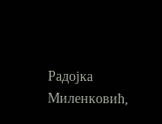Радојка Миленковић,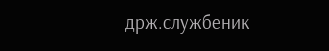држ.службеник